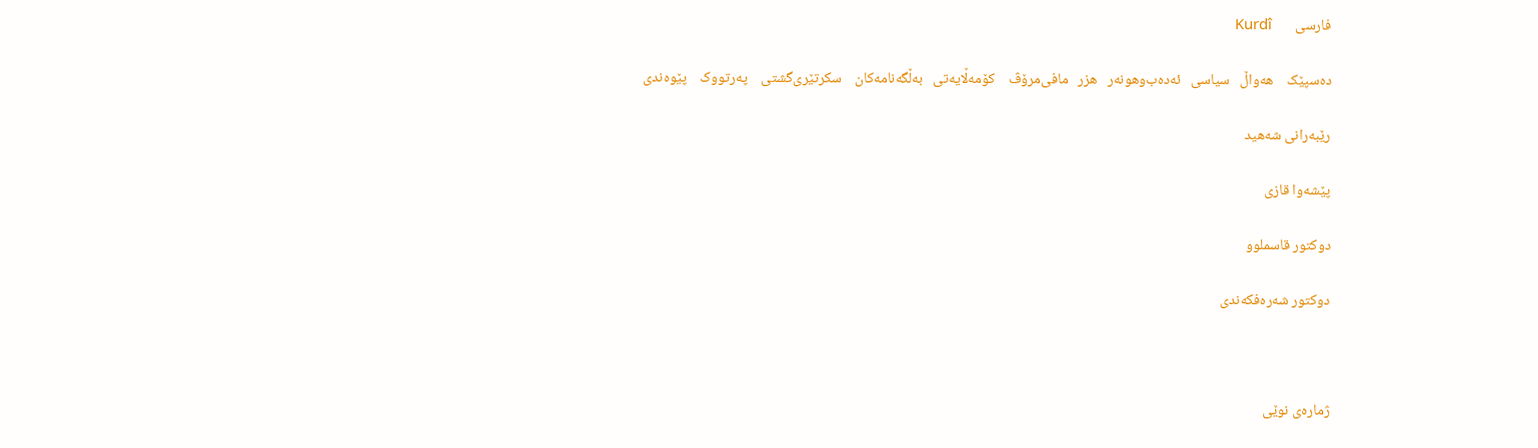فارسی       Kurdî

ده‌سپێک    هه‌واڵ   سیاسی   ئه‌ده‌ب‌وهونه‌ر   هزر   مافی‌مرۆڤ    کۆمه‌ڵایه‌تی   به‌ڵگه‌نامه‌کان    سکرتێری‌گشتی    په‌رتووک    پێوه‌ندی

رێبه‌رانی شه‌هید

پێشه‌وا قازی‌

دوكتور قاسملوو

دوكتور شه‌ره‌فکه‌ندی



ژماره‌ی نوێی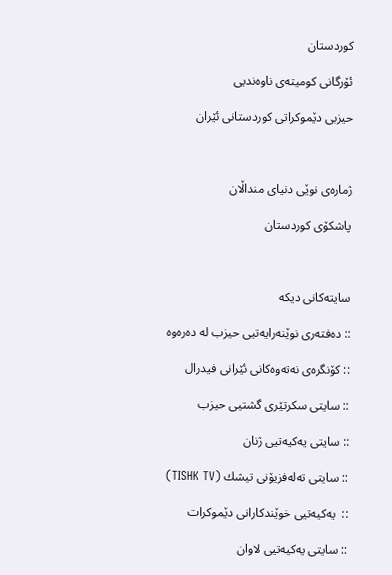كوردستان

ئۆرگانی كومیته‌ی ناوه‌ندیی

حیزبی دێموكراتی كوردستانی ئێران



ژماره‌ی نوێی دنیای منداڵان

پاشكۆی كوردستان



سایته‌کانی دیکه

:: ده‌فته‌ری نوێنه‌رایه‌تیی حیزب له ده‌ره‌وه

:: كۆنگره‌ی‌ نه‌ته‌وه‌كانی‌ ئێرانی‌ فیدرال

:: سایتی سکرتێری گشتیی حیزب

:: سایتی یه‌كیه‌تیی ژنان

:: سایتی ته‌له‌فزیۆنی‌ تیشك (TISHK TV)

::  یه‌كیه‌تیی‌ خوێندكارانی‌ دێموكرات

:: سایتی یه‌کیه‌تیی لاوان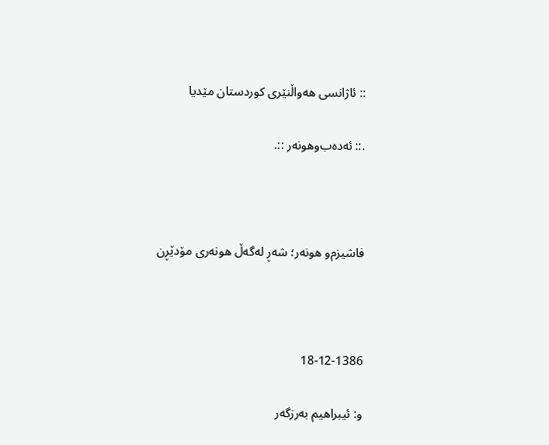:: ئاژانسی هه‌واڵنێری كوردستان مێدیا

.:: ئه‌ده‌ب‌وهونه‌ر ::.



فاشیزم‌و هونه‌ر؛ شه‌ڕ له‌گه‌ڵ هونه‌ری‌ مۆدێڕن



18-12-1386

و: ئیبراهیم به‌رزگه‌ر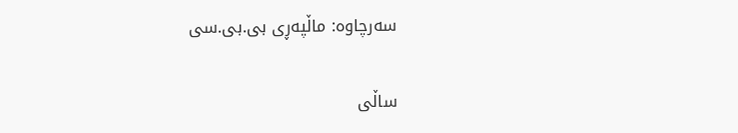سه‌رچاوه‌: ماڵپه‌ڕی‌ بی‌.بی‌.سی‌

ساڵی‌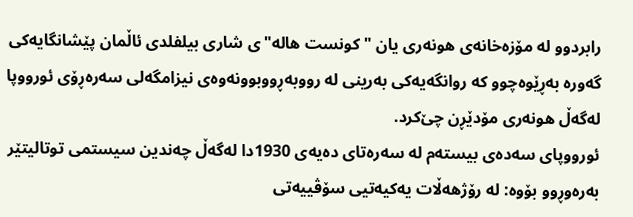رابردوو له‌ مۆزه‌خانه‌ی‌ هونه‌ری‌ یان "كونست هاله‌"ی‌ شاری‌ بیلفلدی‌ ئاڵمان پێشانگایه‌كی‌ گه‌وره‌ به‌ڕێوه‌چوو كه‌ روانگه‌یه‌كی‌ به‌رینی‌ له‌ رووبه‌ڕووبوونه‌وه‌ی‌ نیزامگه‌لی‌ سه‌ره‌ڕۆی ئورووپا له‌گه‌ڵ هونه‌ری‌ مۆدێڕن چێ‌كرد.
ئورووپای‌ سه‌ده‌ی‌ بیسته‌م له‌ سه‌ره‌تای‌ ده‌یه‌ی‌ 1930دا له‌گه‌ڵ چه‌ندین سیستمی‌ توتالیتێر به‌ره‌وڕوو بۆوه‌: له‌ رۆژهه‌ڵات یه‌كیه‌تیی‌ سۆڤییه‌تی‌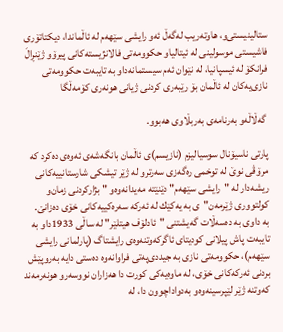ستالینیستی‌‌و، هاوته‌ریب له‌گه‌ڵ ئه‌و رایشی سێهه‌م له‌ ئاڵماندا، دیكتاتۆری‌ فاشیستی‌ موسولینی‌ له‌ ئیتالیا‌و حكوومه‌تی‌ فالانژیسته‌كانی‌ پیرۆو ژێنڕالَ فرانكۆ له‌ ئیسپانیا، له‌ نێوان ئه‌م سیستمانه‌دا‌و به‌ تایبه‌ت حكوومه‌تی‌ نازی‌یه‌كان له‌ ئاڵمان بۆ رێبه‌ری كردنی‌ ژیانی‌ هونه‌ری‌ كۆمه‌ڵگا

 گه‌ڵاڵه‌‌و به‌رنامه‌ی‌ به‌ربڵاوی‌ هه‌بوو.

پارتی‌ ناسیۆنال سوسیالیزم (نازیسم)ی‌ ئاڵمان بانگه‌شه‌ی‌ ئه‌وه‌ی‌ ده‌كرد كه‌ مرۆڤی‌ نوێ‌ له‌ توخمی‌ ره‌گه‌زی‌ سه‌رتر‌و له‌ ژێر تیشكی‌ شارستانییه‌كانی‌ ریشه‌دار له‌ "رایشی‌ سێهه‌م" دێنێته‌ مه‌یدانه‌وه‌‌و "بژاركردنی‌ زمان‌و كولتووری‌ ژێرمه‌ن"ی‌ به‌ یه‌كێك له‌ ئه‌ركه‌ سه‌ره‌كییه‌كانی‌ خۆی ده‌زانێ‌.
به‌ داوی‌ به‌ ده‌سه‌ڵات گه‌یشتنی‌ "ئادلۆف هیتلێر" له‌ ساڵی‌ 1933دا‌و به‌ تایبه‌ت پاش پیلانی‌ كودیتای‌ ئاگركه‌وتنه‌وه‌ی‌ رایشتاگ (پارلمانی‌ رایشی‌ سێهه‌م)، حكوومه‌تی‌ نازی‌ به‌ جیددی‌په‌تی‌ فراوانه‌وه‌ ده‌ستی‌ دایه‌ به‌روپێش بردنی‌ ئه‌ركه‌كانی‌ خۆی، له‌ ماوه‌یه‌كی‌ كورت دا هه‌زاران نووسه‌ر‌و هونه‌رمه‌ند كه‌وتنه‌ ژێر لێپرسینه‌وه‌و به‌دواداچوون دا، له‌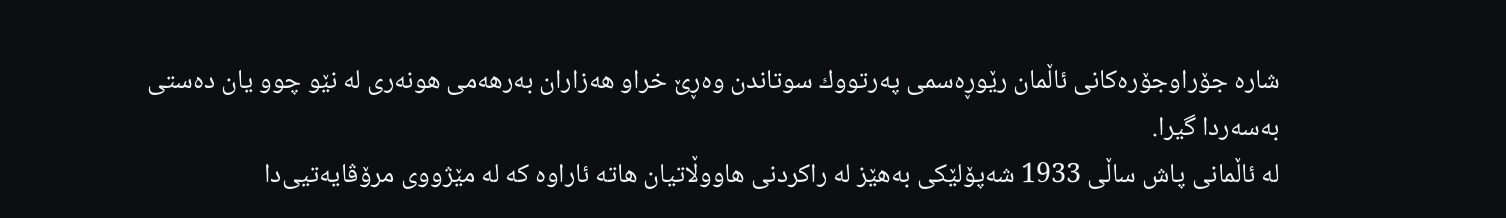شاره‌ جۆراوجۆره‌كانی‌ ئاڵمان رێوڕه‌سمی‌ په‌رتووك سوتاندن وه‌ڕێ‌ خرا‌و هه‌زاران به‌رهه‌می‌ هونه‌ری‌ له‌ نێو چوو یان ده‌ستی‌ به‌سه‌ردا گیرا.
له‌ ئاڵمانی‌ پاش ساڵی‌ 1933 شه‌پۆلێكی‌ به‌هێز له‌ راكردنی‌ هاووڵاتیان هاته‌ ئاراوه‌ كه‌ له‌ مێژووی‌ مرۆڤایه‌تیی‌دا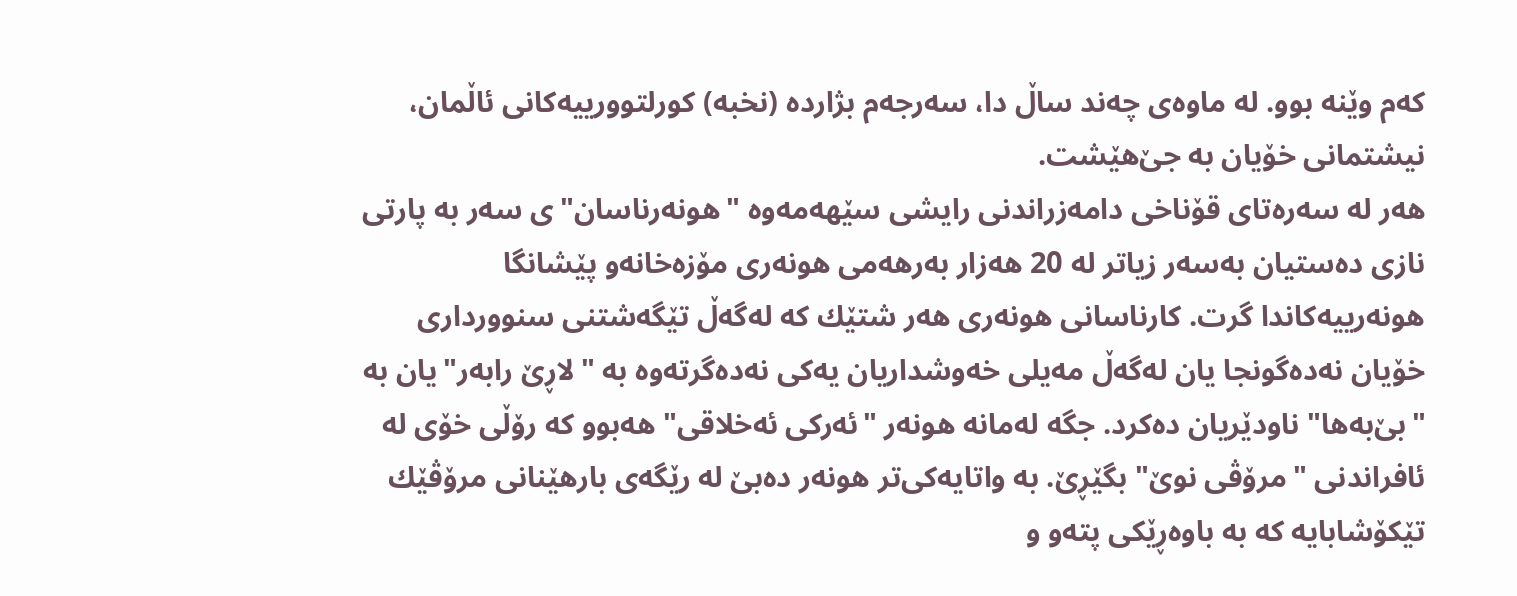كه‌م وێنه‌ بوو. له‌ ماوه‌ی‌ چه‌ند ساڵ دا، سه‌رجه‌م بژارده‌ (نخبه‌) كورلتوورییه‌كانی‌ ئاڵمان، نیشتمانی‌ خۆیان به‌ جێ‌هێشت.
هه‌ر له‌ سه‌ره‌تای‌ قۆناخی‌ دامه‌زراندنی‌ رایشی‌ سێهه‌مه‌وه‌ "هونه‌رناسان"ی‌ سه‌ر به‌ پارتی‌ نازی‌ ده‌ستیان به‌سه‌ر زیاتر له‌ 20 هه‌زار به‌رهه‌می‌ هونه‌ری‌ مۆزه‌خانه‌‌و پێشانگا هونه‌رییه‌كاندا گرت. كارناسانی‌ هونه‌ری‌ هه‌ر شتێك كه‌ له‌گه‌ڵ تێگه‌شتنی‌ سنوورداری‌ خۆیان نه‌ده‌گونجا یان له‌گه‌ڵ مه‌یلی‌ خه‌وشداریان یه‌كی‌ نه‌ده‌گرته‌وه‌ به‌ "لاڕێ‌ رابه‌ر"یان به‌ "بێ‌به‌ها" ناودێریان ده‌كرد. جگه‌ له‌مانه‌ هونه‌ر "ئه‌ركی‌ ئه‌خلاقی‌" هه‌بوو كه‌ رۆڵی‌ خۆی له‌ ئافراندنی‌ "مرۆڤی‌ نوێ‌" بگێڕێ‌. به‌ واتایه‌كی‌تر هونه‌ر ده‌بێ‌ له‌ رێگه‌ی‌ بارهێنانی‌ مرۆڤێك تێكۆشابایه‌ كه‌ به‌ باوه‌ڕێكی‌ پته‌و و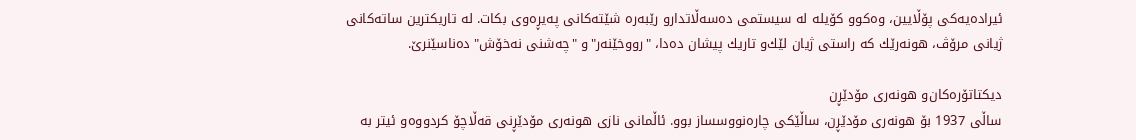ئیراده‌یه‌كی‌ پۆڵایین، وه‌كوو كۆیله‌ له‌ سیستمی‌ ده‌سه‌ڵاتدار‌و رێبه‌ره‌ شێته‌كانی‌ په‌یڕه‌وی‌ بكات. له‌ تاریكترین ساته‌كانی‌ ژیانی‌ مرۆڤ، هونه‌رێك كه‌ راستی‌ ژیان لێك‌و تاریك پیشان ده‌دا، "رووخێنه‌ر"و "چه‌شنی‌ نه‌خۆش" ده‌ناسێنرێ‌.

دیكتاتۆره‌كان‌و هونه‌ری‌ مۆدێڕن
ساڵی‌ 1937 بۆ هونه‌ری‌ مۆدێڕن، ساڵێكی‌ چاره‌نووسساز بوو. ئاڵمانی‌ نازی‌ هونه‌ری‌ مۆدێڕنی‌ قه‌ڵاچۆ كردووه‌‌و ئیتر به‌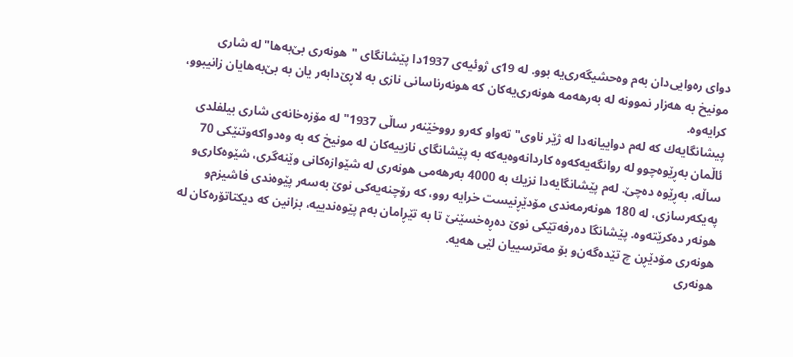دوای‌ ره‌وایی‌دان به‌م وه‌حشیگه‌ری‌یه‌ بوو. له‌ 19ی‌ ژوئیه‌ی‌ 1937دا پێشانگای‌ "هونه‌ری‌ بێ‌به‌ها" له‌ شاری‌ مونیخ به‌ هه‌زار نموونه‌ له‌ به‌رهه‌مه‌ هونه‌ری‌یه‌كان كه‌ هونه‌رناسانی‌ نازی‌ به‌ لاڕێ‌دابه‌ر یان به‌ بێ‌به‌هایان زانیبوو، كرایه‌وه‌.
پیشانگایه‌ك كه‌ له‌م دواییانه‌دا له‌ ژێر ناوی‌"ته‌واو كه‌ر‌و رووخێنه‌ر ساڵی‌ 1937" له‌ مۆزه‌خانه‌ی‌ شاری‌ بیلفلدی‌ ئاڵمان به‌ڕێوه‌چوو له‌ روانگه‌یه‌كه‌وه‌ كاردانه‌وه‌یه‌كه‌ به‌ پێشانگای‌ نازییه‌كان له‌ مونیخ كه‌ به‌ وه‌دواكه‌وتنێكی‌ 70 ساڵه‌، به‌ڕێوه‌ ده‌چێ‌. له‌م پێشانگایه‌دا نزیك به‌ 4000 به‌رهه‌می‌ هونه‌ری‌ له‌ شێوازه‌كانی‌ وێنه‌گری‌، شێوه‌كاری‌‌و په‌یكه‌رسازی‌، له‌ 180 هونه‌رمه‌ندی‌ مۆدێڕنیست خرایه‌ روو، كه‌ رۆچنه‌یه‌كی‌ نوێ‌ به‌سه‌ر پێوه‌ندی‌ فاشیزم‌و هونه‌ر ده‌كرێته‌وه‌. پێشانگا ده‌رفه‌تێكی‌ نوێ‌ ده‌ڕه‌خسێنێ‌ تا به‌ تێڕامان به‌م پێوه‌ندییه‌، بزانین كه‌ دیكتاتۆره‌كان له‌ هونه‌ری‌ مۆدێڕن چ تێده‌گه‌ن‌و بۆ مه‌ترسییان لێی‌ هه‌یه‌.
هونه‌ری‌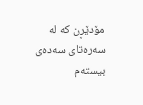مۆدێڕن كه‌ له‌ سه‌ره‌تای‌ سه‌ده‌ی‌ بیسته‌م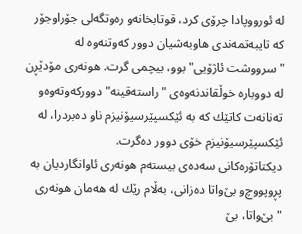له‌ ئورووپادا چرۆی‌ كرد، قوتابخانه‌‌و ره‌وتگه‌لی‌ جۆراوجۆر كه‌ تایبه‌تمه‌ندی‌ هاوبه‌شیان دوور كه‌وتنه‌وه‌ له‌ "سرووشت ئاژۆیی‌" بوو، بیچمی‌ گرت. هونه‌ری‌ مۆدێڕن له‌ دووباره‌ خوڵقاندنه‌وه‌ی‌ "راسته‌قینه‌" دووركه‌وته‌وه‌و ته‌نانه‌ت كاتێك كه‌ به‌ ئێكسپێرسیۆنیزم ناو ده‌بردرا، له‌ ئێكسپێرسیۆنیزم خۆی دوور ده‌گرت.
دیكتاتۆره‌كانی‌ سه‌ده‌ی‌ بیسته‌م هونه‌ری‌ ئاوانگاردیان به‌ پڕوپووچ‌و بێ‌واتا ده‌زانی‌، به‌ڵام رێك له‌ هه‌مان هونه‌ری‌ "بێ‌واتا، بێ‌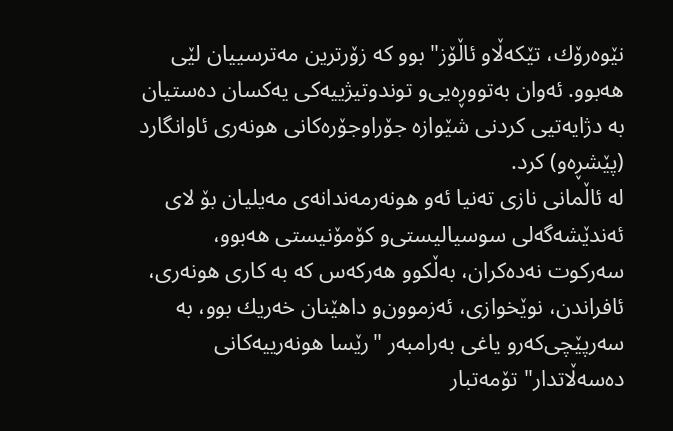نێوه‌رۆك، تێكه‌ڵا‌و ئاڵۆز" بوو كه‌ زۆرترین مه‌ترسییان لێی‌ هه‌بوو. ئه‌وان به‌تووڕه‌یی‌‌و توند‌وتیژییه‌كی‌ یه‌كسان ده‌ستیان به‌ دژایه‌تیی‌ كردنی‌ شێوازه‌ جۆراوجۆره‌كانی‌ هونه‌ری‌ ئاوانگارد (پێشڕه‌و) كرد.
له‌ ئاڵمانی‌ نازی‌ ته‌نیا ئه‌و هونه‌رمه‌ندانه‌ی‌ مه‌یلیان بۆ لای‌ ئه‌ندێشه‌گه‌لی‌ سوسیالیستی‌‌و كۆمۆنیستی‌ هه‌بوو، سه‌ركوت نه‌ده‌كران، به‌ڵكوو هه‌ركه‌س كه‌ به‌ كاری‌ هونه‌ری‌، ئافراندن، نوێخوازی‌، ئه‌زموون‌و داهێنان خه‌ریك بوو، به‌ سه‌رپێچی‌كه‌ر‌و یاغی‌ به‌رامبه‌ر "رێسا هونه‌رییه‌كانی‌ ده‌سه‌ڵاتدار" تۆمه‌تبار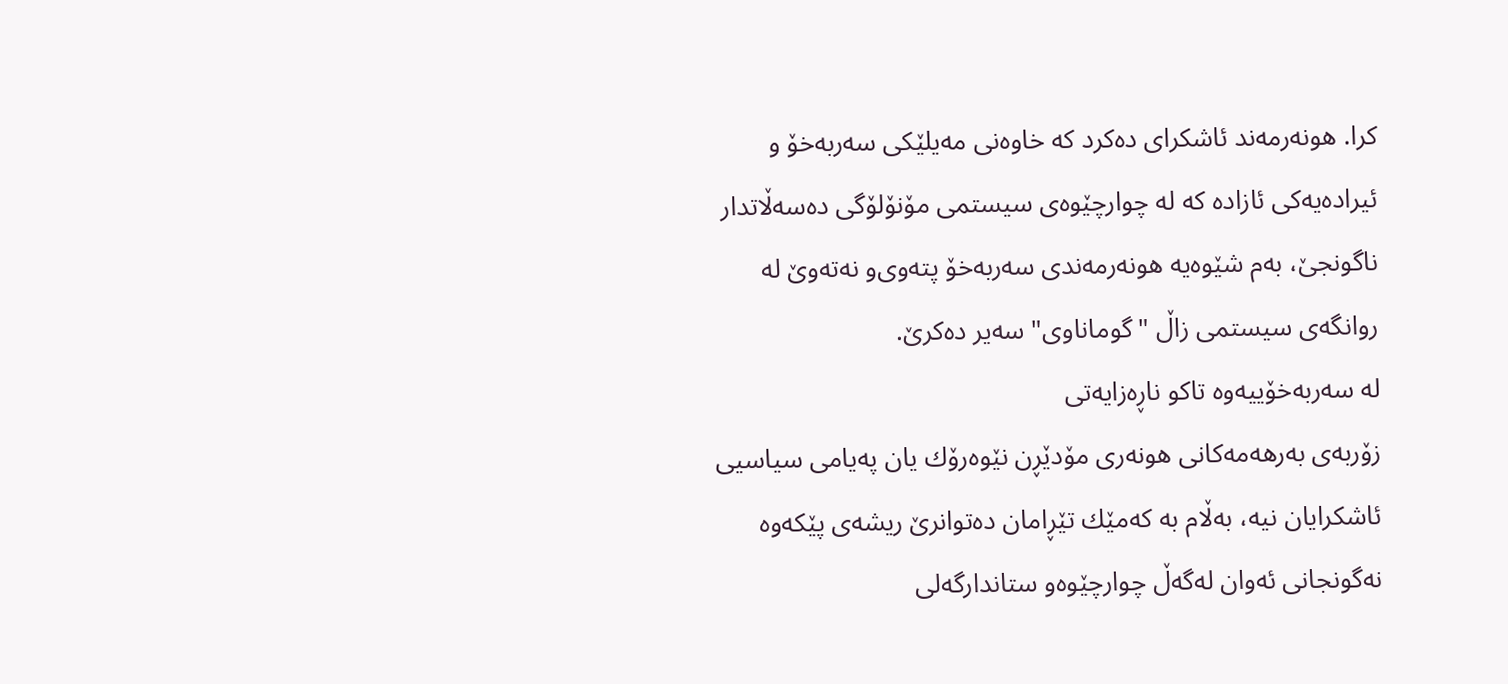كرا. هونه‌رمه‌ند ئاشكرای‌ ده‌كرد كه‌ خاوه‌نی‌ مه‌یلێكی‌ سه‌ربه‌خۆ و ئیراده‌یه‌كی‌ ئازاده‌ كه‌ له‌ چوارچێوه‌ی‌ سیستمی‌ مۆنۆلۆگی‌ ده‌سه‌ڵاتدار ناگونجێ‌، به‌م شێوه‌یه‌ هونه‌رمه‌ندی‌ سه‌ربه‌خۆ پته‌وی‌‌و نه‌ته‌وێ‌ له‌ روانگه‌ی‌ سیستمی‌ زاڵ "گوماناوی‌" سه‌یر ده‌كرێ‌.
له‌ سه‌ربه‌خۆییه‌وه‌ تاكو ناڕه‌زایه‌تی
زۆربه‌ی‌ به‌رهه‌مه‌كانی‌ هونه‌ری‌ مۆدێڕن نێوه‌رۆك یان په‌یامی‌ سیاسیی‌ ئاشكرایان نیه‌، به‌ڵام به‌ كه‌مێك تێڕامان ده‌توانرێ‌ ریشه‌ی‌ پێكه‌وه‌ نه‌گونجانی‌ ئه‌وان له‌گه‌ڵ چوارچێوه‌‌و ستاندارگه‌لی‌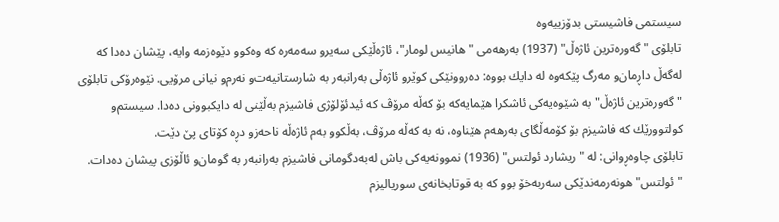سیستمی‌ فاشیستی‌ بدۆزییه‌وه‌
تابلۆی‌ "گه‌وره‌ترین ئاژه‌ڵ" (1937) به‌رهه‌می‌ "هانیس لومار"، ئاژه‌ڵێكی‌ سه‌یر‌و سه‌مه‌ره‌ كه‌ وه‌كوو دێوه‌زمه‌ وایه‌، پێشان ده‌دا كه‌ له‌گه‌ڵ داڕمان‌و مه‌رگ پێكه‌وه‌ له‌ دایك بووه‌: ده‌روونێكی‌ كوێر‌و ئاژه‌ڵی‌ به‌رانبه‌ر به‌ شارستانیه‌ت‌و نه‌رم‌و نیانی‌ مرۆیی‌. نێوه‌رۆكی‌ تابلۆی‌ "گه‌وره‌ترین ئاژه‌ڵ" به‌ شێوه‌یه‌كی‌ ئاشكرا هێمایه‌كه‌ بۆ كه‌ڵه‌ مرۆڤ كه‌ ئیدئۆلۆژی‌ فاشیزم به‌ڵێنی‌ له‌ دایكبوونی‌ ده‌دا. سیستم‌و كولتوورێك كه‌ فاشیزم بۆ كۆمه‌ڵگای‌ به‌رهه‌م هێناوه‌، نه‌ به‌ كه‌ڵه‌ مرۆڤ، به‌ڵكوو به‌م ئاژه‌ڵه‌ ناحه‌ز‌و دڕه‌ كۆتای‌ پێ دێت.
تابلۆی‌ چاوه‌ڕوانی‌: له‌ "ریشارد ئولتس" (1936) نموونه‌یه‌كی‌ باش له‌به‌دگومانی‌ فاشیزم به‌رانبه‌ر به‌ گومان‌و ئاڵۆزی‌ پیشان ده‌دات. "ئولتس" هونه‌رمه‌ندێكی‌ سه‌ربه‌خۆ بوو كه‌ به‌ قوتابخانه‌ی‌ سوریالیزم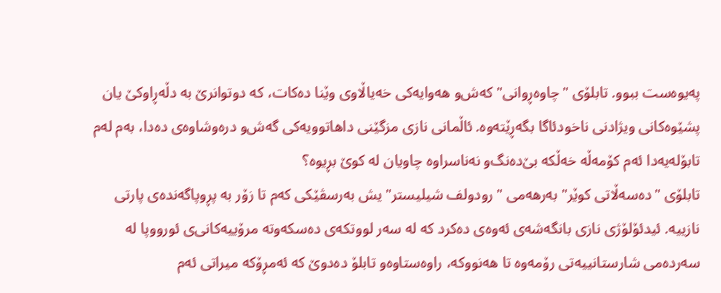په‌یوه‌ست ببوو. تابلۆی‌ "چاوه‌ڕوانی‌" كه‌ش‌و هه‌وایه‌كی‌ خه‌یاڵاوی‌ وێنا ده‌كات، كه‌ دوتوانرێ‌ به‌ دڵه‌ڕاوكێ یان پشێوه‌كانی‌ ویژادنی‌ ناخودئاگا بگه‌ڕێته‌وه‌. ئاڵمانی‌ نازی‌ مزگێنی‌ داهاتوویه‌كی‌ گه‌ش‌و دره‌وشاوه‌ی‌ ده‌دا، به‌م له‌م تابۆله‌یه‌دا ئه‌م كۆمه‌ڵه‌ خه‌ڵكه‌ بێ‌ده‌نگ‌و نه‌ناسراوه‌ چاویان له‌ كوێ‌ بڕیوه‌؟
تابلۆی‌ "ده‌سه‌ڵاتی‌ كوێر" به‌رهه‌می‌ "رودولف شیلیستر"یش به‌رسڤێكی‌ كه‌م تا زۆر به‌ پڕوپاگه‌نده‌ی‌ پارتی‌ نازییه‌. ئیدئۆلۆژی‌ نازی‌ بانگه‌شه‌ی‌ ئه‌وه‌ی‌ ده‌كرد كه‌ له‌ سه‌ر لووتكه‌ی‌ ده‌سكه‌وته‌ مرۆییه‌كانی‌ی‌ ئورووپا له‌ سه‌رده‌می‌ شارستانییه‌تی‌ رۆمه‌وه‌ تا هه‌نووكه‌، راوه‌ستاوه‌‌و تابلۆ ده‌دوێ‌ كه‌ ئه‌مڕۆكه‌ میراتی‌ ئه‌م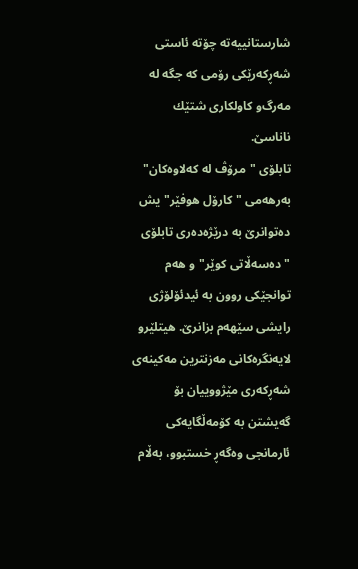شارستانییه‌ته‌ چۆته‌ ئاستی‌ شه‌ڕكه‌رێكی‌ رۆمی‌ كه‌ جگه‌ له‌ مه‌رگ‌و كاولكاری‌ شتێك ناناسێ‌.
تابلۆی‌ "مرۆڤ له‌ كه‌لاوه‌كان" به‌رهه‌می‌ "كارۆل هوفێر"یش ده‌توانرێ‌ به‌ درێژه‌ده‌ری‌ تابلۆی‌ "ده‌سه‌ڵاتی‌ كوێر"و هه‌م توانجێكی‌ روون به‌ ئیدئۆلۆژی‌ رایشی‌ سێهه‌م بزانرێ‌. هیتلێر‌و لایه‌نگره‌كانی‌ مه‌زنترین مه‌كینه‌ی‌ شه‌ڕكه‌ری‌ مێژووییان بۆ گه‌یشتن به‌ كۆمه‌ڵگایه‌كی‌ ئارمانجی‌ وه‌گه‌ڕ خستبوو، به‌ڵام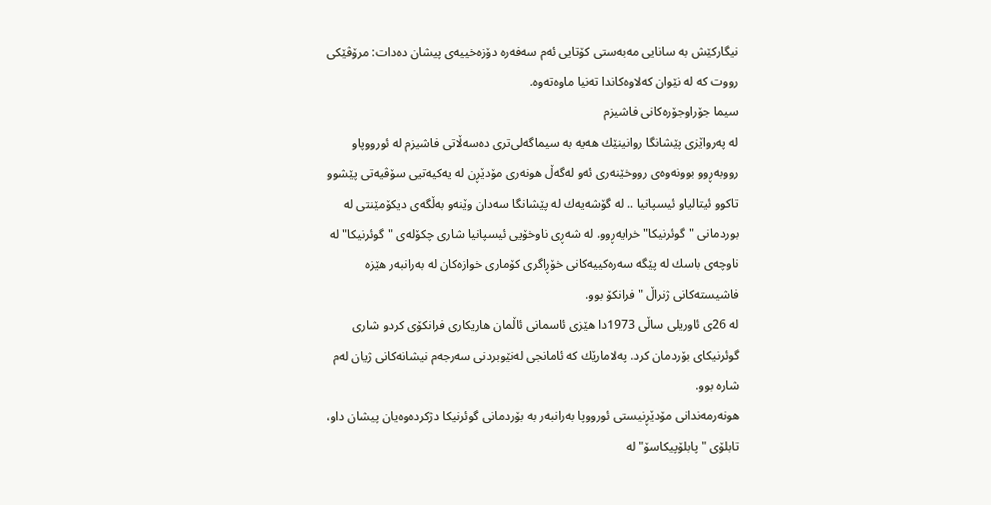نیگاركێش به‌ سانایی مه‌به‌ستی‌ كۆتایی‌ ئه‌م سه‌فه‌ره‌ دۆزه‌خییه‌ی‌ پیشان ده‌دات: مرۆڤێكی‌ رووت كه‌ له‌ نێوان كه‌لاوه‌كاندا ته‌نیا ماوه‌ته‌وه‌.
سیما جۆراوجۆره‌كانی‌ فاشیزم
له‌ په‌رواێزی‌ پێشانگا روانینێك هه‌یه‌ به‌ سیماگه‌لی‌تری‌ ده‌سه‌ڵاتی‌ فاشیزم له‌ ئورووپا‌و رووبه‌ڕوو بوونه‌وه‌ی‌ رووخێنه‌ری‌ ئه‌و له‌گه‌ڵ هونه‌ری‌ مۆدێڕن له‌ یه‌كیه‌تیی‌ سۆڤیه‌تی پێشوو تاكوو ئیتالیا‌و ئیسپانیا .. له‌ گۆشه‌یه‌ك له‌ پێشانگا سه‌دان وێنه‌‌و به‌ڵگه‌ی‌ دیكۆمێنتی‌ له‌ بوردمانی‌ "گوئرنیكا" خرایه‌ڕوو. له‌ شه‌ڕی‌ ناوخۆیی‌ ئیسپانیا شاری‌ چكۆله‌ی‌ "گوئرنیكا" له‌ ناوچه‌ی‌ باسك له‌ پێگه‌ سه‌ره‌كییه‌كانی‌ خۆڕاگری‌ كۆماری‌ خوازه‌كان له‌ به‌رانبه‌ر هێزه‌ فاشیسته‌كانی‌ ژنراڵ "فرانكۆ بوو.
له‌ 26ی‌ ئاوریلی‌ ساڵی‌ 1973دا هێزی‌ ئاسمانی‌ ئاڵمان هاریكاری‌ فرانكۆی‌ كرد‌و شاری‌ گوئرنیكای‌ بۆردمان كرد. په‌لامارێك كه‌ ئامانجی‌ له‌نێوبردنی‌ سه‌رجه‌م نیشانه‌كانی‌ ژیان له‌م شاره‌ بوو.
هونه‌رمه‌ندانی‌ مۆدێڕنیستی‌ ئورووپا به‌رانبه‌ر به‌ بۆردمانی‌ گوئرنیكا دژكرده‌وه‌یان پیشان داو، تابلۆی‌ "پابلۆپیكاسۆ" له‌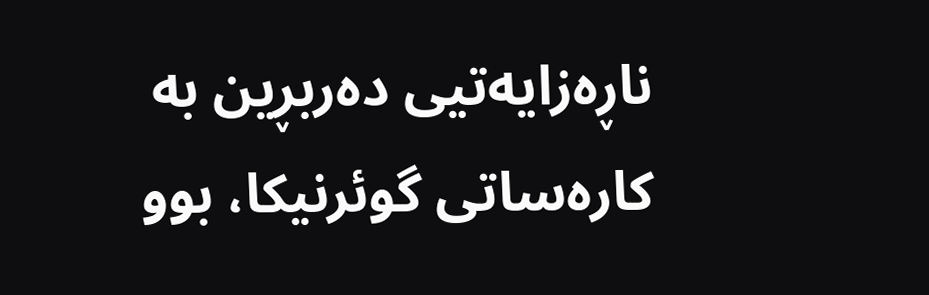ناڕه‌زایه‌تیی‌ ده‌ربڕین به‌ كاره‌ساتی‌ گوئرنیكا، بوو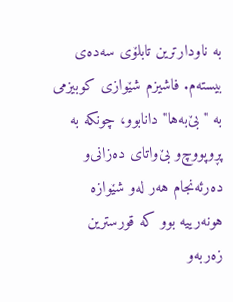به‌ ناودارترین تابلۆی‌ سه‌ده‌ی بیسته‌م. فاشیزم شێوازی‌ كوبیزمی‌ به‌ "بێ‌به‌ها" دانابوو، چونكه‌ به‌ پڕ‌وپووچ‌و بێ‌واتای‌ ده‌زانی‌‌و ده‌رئه‌نجام هه‌ر له‌و شێوازه‌ هونه‌رییه‌ بوو كه‌ قورسترین زه‌ربه‌‌و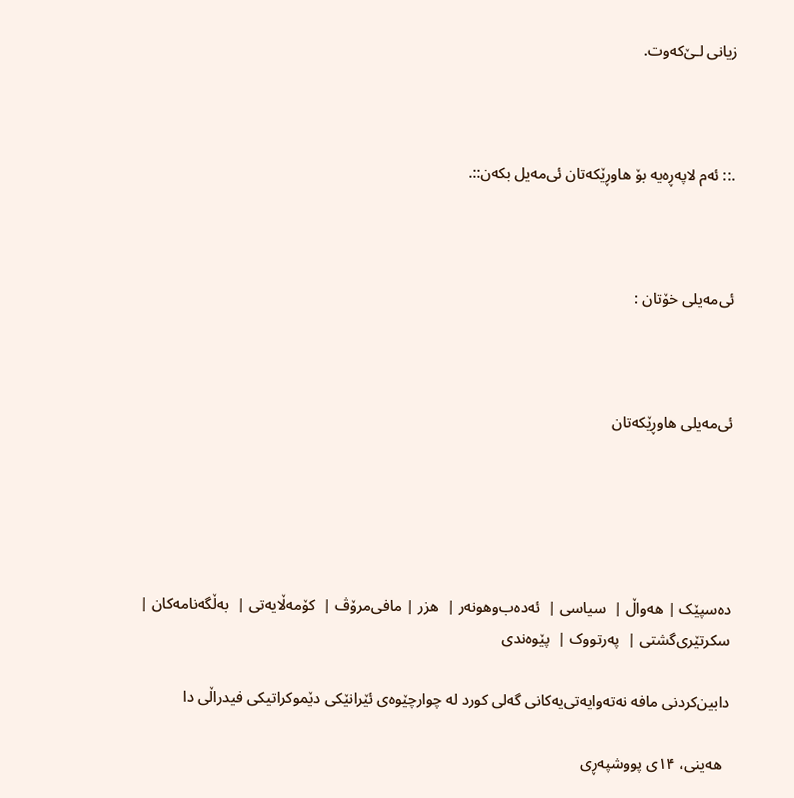زیانی‌ لـێ‌كه‌وت.



.:: ئه‌م لاپه‌ڕه‌یه بۆ هاوڕێکه‌تان ئی‌مه‌یل بکه‌ن::.



ئی‌مه‌یلی خۆتان :



ئی‌مه‌یلی هاوڕێکه‌تان





ده‌سپێک | هه‌واڵ |  سیاسی |  ئه‌ده‌ب‌وهونه‌ر |  هزر | مافی‌مرۆڤ |  کۆمه‌ڵایه‌تی |  به‌ڵگه‌نامه‌کان |  سکرتێری‌گشتی |  په‌رتووک |  پێوه‌ندی

دابین‌كردنی‌ مافه‌ نه‌ته‌وایه‌تی‌یه‌کانی گه‌لی‌ كورد له‌ چوارچێوه‌ی ئێرانێکی دێموكراتیكی‌ فیدراڵی‌ دا

  هه‌ینی، ۱۴‌ی پوو‌شپه‌ڕی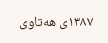۱۳۸۷ی هه‌تاوی